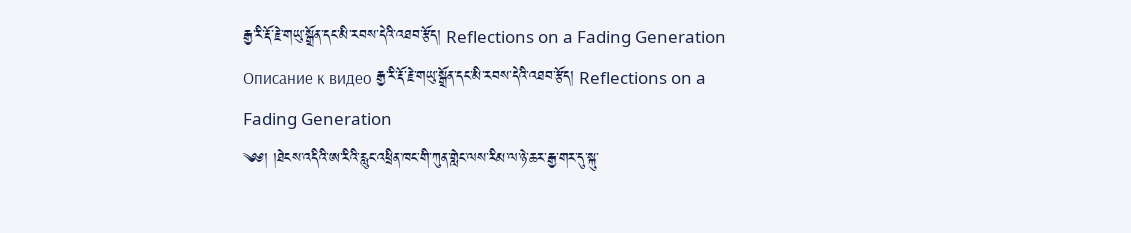རྒྱ་རི་རྡོ་རྗེ་གཡུ་སྒྲོན་དང་མི་རབས་དེའི་འཐབ་རྩོད། Reflections on a Fading Generation
Описание к видео རྒྱ་རི་རྡོ་རྗེ་གཡུ་སྒྲོན་དང་མི་རབས་དེའི་འཐབ་རྩོད། Reflections on a Fading Generation
༄༅། །ཐེངས་འདིའི་ཨ་རིའི་རླུང་འཕྲིན་ཁང་གི་ཀུན་གླེང་ལས་རིམ་ལ་ཉེ་ཆར་རྒྱ་གར་དུ་སྐུ་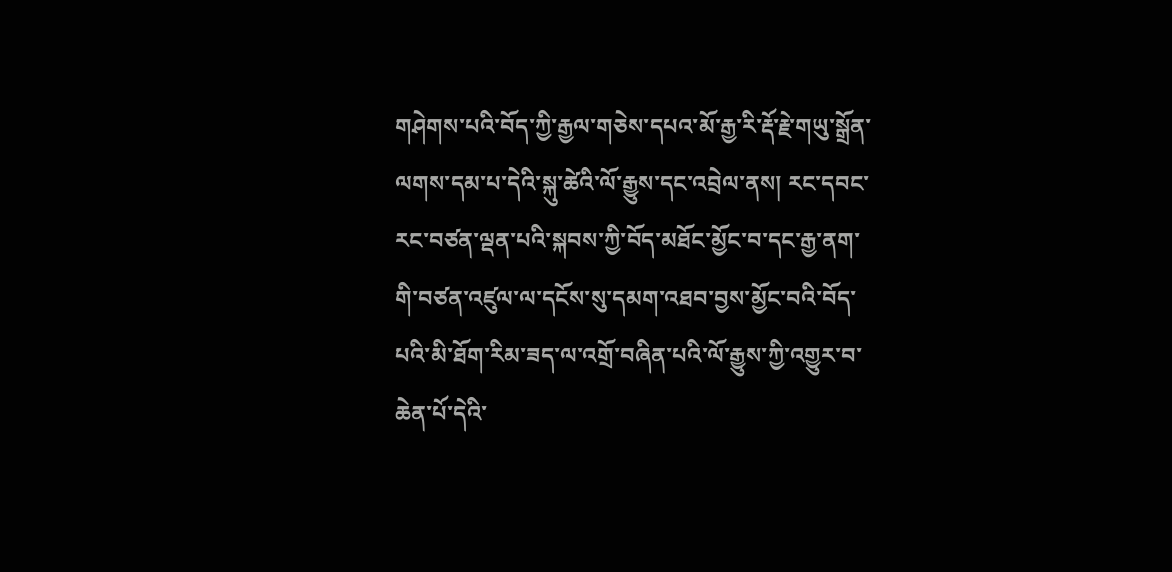གཤེགས་པའི་བོད་ཀྱི་རྒྱལ་གཅེས་དཔའ་མོ་རྒྱ་རི་རྡོ་རྗེ་གཡུ་སྒྲོན་ལགས་དམ་པ་དེའི་སྐུ་ཚེའི་ལོ་རྒྱུས་དང་འབྲེལ་ནས། རང་དབང་རང་བཙན་ལྡན་པའི་སྐབས་ཀྱི་བོད་མཐོང་མྱོང་བ་དང་རྒྱ་ནག་གི་བཙན་འཛུལ་ལ་དངོས་སུ་དམག་འཐབ་བྱས་མྱོང་བའི་བོད་པའི་མི་ཐོག་རིམ་ཟད་ལ་འགྲོ་བཞིན་པའི་ལོ་རྒྱུས་ཀྱི་འགྱུར་བ་ཆེན་པོ་དེའི་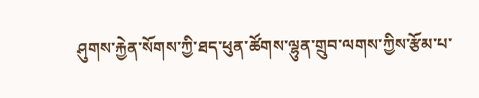ཤུགས་རྐྱེན་སོགས་ཀྱི་ཐད་ཕུན་ཚོགས་ལྷུན་གྲུབ་ལགས་ཀྱིས་རྩོམ་པ་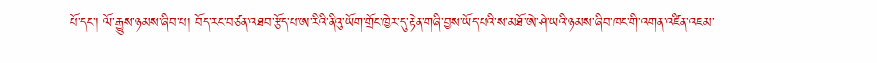པོ་དང་། ལོ་རྒྱུས་ཉམས་ཞིབ་པ། བོད་རང་བཙན་འཐབ་རྩོད་པ་ཨ་རིའི་ནིའུ་ཡོག་གྲོང་ཁྱེར་དུ་རྟེན་གཞི་བྱས་ཡོད་པའི་ས་མཐོ་ཨེ་ཤེ་ཡའི་ཉམས་ཞིབ་ཁང་གི་འགན་འཛིན་འཇམ་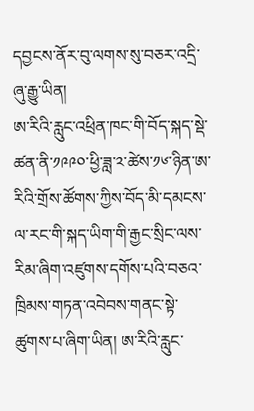དབྱངས་ནོར་བུ་ལགས་སུ་བཅར་འདྲི་ཞུ་རྒྱུ་ཡིན།
ཨ་རིའི་རླུང་འཕྲིན་ཁང་གི་བོད་སྐད་སྡེ་ཚན་ནི་༡༩༩༠་ཕྱི་ཟླ་༢་ཚེས་༡༦་ཉིན་ཨ་རིའི་གྲོས་ཚོགས་ཀྱིས་བོད་མི་དམངས་ལ་རང་གི་སྐད་ཡིག་གི་རྒྱང་སྲིང་ལས་རིམ་ཞིག་འཛུགས་དགོས་པའི་བཅའ་ཁྲིམས་གཏན་འབེབས་གནང་སྟེ་ཚུགས་པ་ཞིག་ཡིན། ཨ་རིའི་རླུང་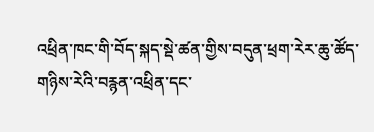འཕྲིན་ཁང་གི་བོད་སྐད་སྡེ་ཚན་གྱིས་བདུན་ཕྲག་རེར་ཆུ་ཚོད་གཉིས་རེའི་བརྙན་འཕྲིན་དང་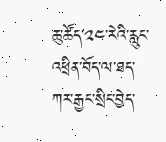ཆུ་ཚོད་༢༤་རེའི་རླུང་འཕྲིན་བོད་ལ་ཐད་ཀར་རྒྱང་སྲིང་བྱེད་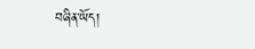བཞིན་ཡོད།